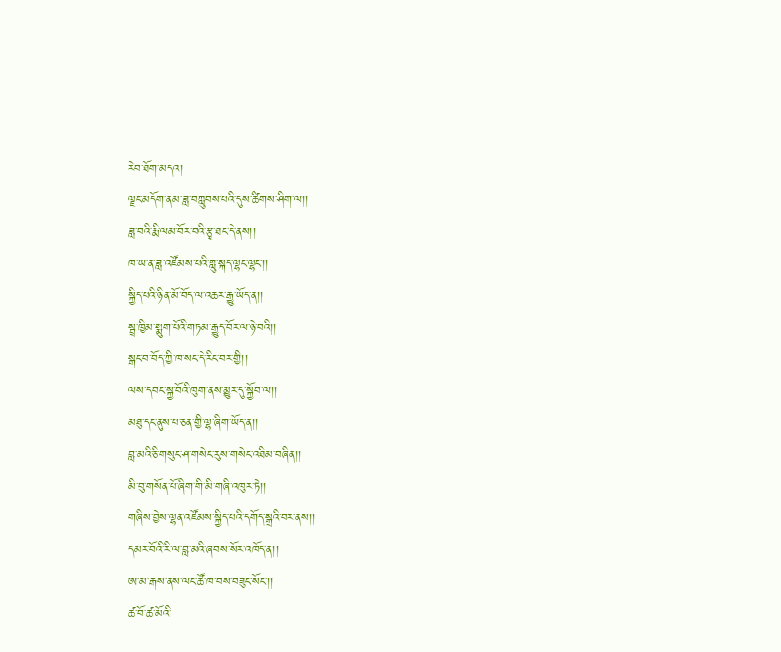རེབ་ཐོག་མདའ།
ལྗང་མདོག་ནམ་ཟླ་བཀླུབས་པའི་དུས་ཚིགས་ཤིག་ལ།།
ཟླ་བའི་རྨི་ལམ་བོར་བའི་རྩྭ་ཐང་དེ་ནས།།
ཁ་ཡ་ན་ཟླ་འཛོམས་པའི་གླུ་སྐད་ལྷང་ལྷང་།།
སྐྱིད་པའི་ཉིན་མོ་བོད་ལ་འཆར་རྒྱུ་ཡོད་ན།།
སྦྲ་ཁྱིམ་སྨུག་པོའི་གཏམ་རྒྱུད་བོར་ལ་ཉེ་བའི།།
སྒང་བ་བོད་ཀྱི་ཁ་སང་དེ་རིང་བར་གྱི།།
ལས་དབང་སྐྱ་བོའི་ཁུག་ནས་མྱུར་དུ་སྐྱོབ་ལ།།
མཐུ་དང་ནུས་པ་ཅན་གྱི་ལྷ་ཞིག་ཡོད་ན།།
བླ་མའི་ཅི་གསུང་ཤ་གསེང་རུས་གསེང་འཐིམ་བཞིན།།
མི་བུ་གསོན་པོ་ཞིག་གི་མི་གཞི་འཁུར་ཏེ།།
གཞིས་བྱེས་ལྷན་འཛོམས་སྐྱིད་པའི་དགོད་སྒྲའི་བར་ནས།།
དམར་བོའི་རི་ལ་བླ་མའི་ཞབས་སོར་འཁོད་ན།།
ཨ་མ་རྒས་ནས་ལང་ཚོ་ཁ་བས་བཟུང་སོང་།།
ཚ་བོ་ཚ་མོའི་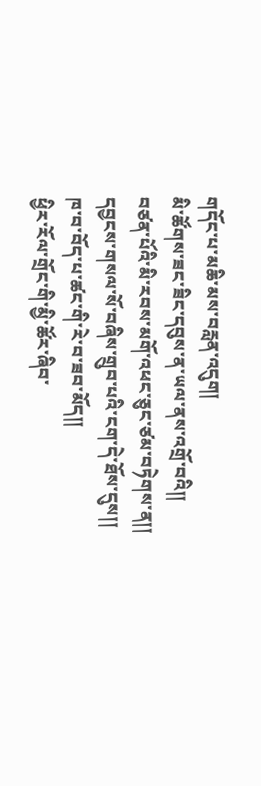གདོང་པ་མཆི་མས་བརླན་འདུག།
མི་ཚོགས་ཟང་ཟིང་དབུས་ན་ཡལ་ནས་འགྲོ་བའི།།
བཙན་པོའི་མི་རབས་མགོ་འཕང་ཅུང་ཙམ་བཏེགས་ན།།
དབྱངས་གསལ་སོ་བཞིས་གྲུབ་པའི་ངག་དེ་ཐོས་དུས།།
ཁ་བ་བོད་པ་ཚང་གི་རེ་བ་ཟབ་མོད།།
ཕྱིར་རོལ་གྲོང་གི་མྱི་ཚོར་ཞིབ་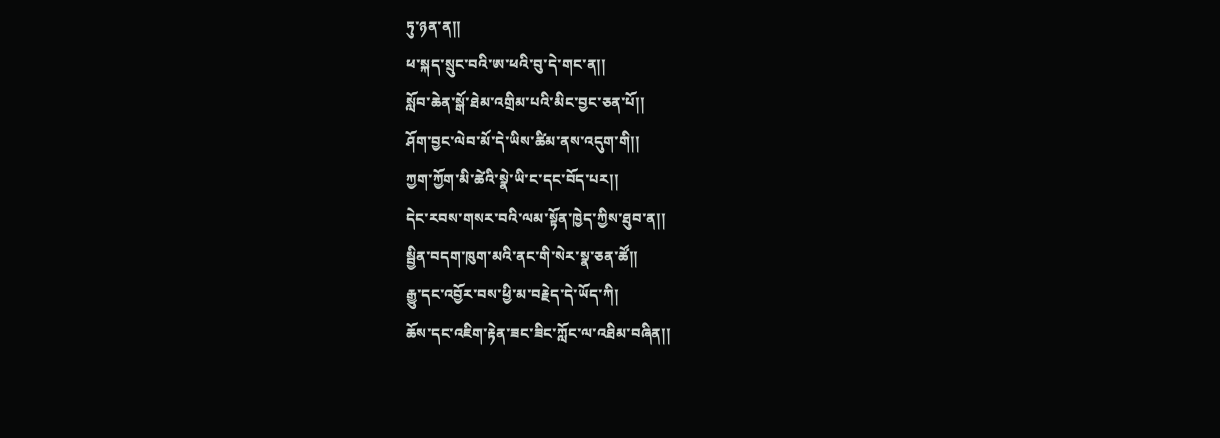ཏུ་ཉན་ན།།
ཕ་སྐད་སྲུང་བའི་ཨ་ཕའི་བུ་དེ་གང་ན།།
སློབ་ཆེན་སྒོ་ཐེམ་འགྲིམ་པའི་མིང་བྱང་ཅན་པོ།།
ཤོག་བྱང་ལེབ་མོ་དེ་ཡིས་ཚིམ་ནས་འདུག་གི།།
ཀྱག་ཀྱོག་མི་ཚེའི་སྣེ་ཡི་ང་དང་བོད་པར།།
དེང་རབས་གསར་བའི་ལམ་སྟོན་ཁྱེད་ཀྱིས་ཐུབ་ན།།
སྦྱིན་བདག་ཁུག་མའི་ནང་གི་སེར་སྣ་ཅན་ཚོ།།
རྒྱུ་དང་འབྱོར་བས་ཕྱི་མ་བརྗེད་དེ་ཡོད་ཀི།
ཆོས་དང་འཇིག་རྟེན་ཟང་ཟིང་ཀློང་ལ་འཐིམ་བཞིན།།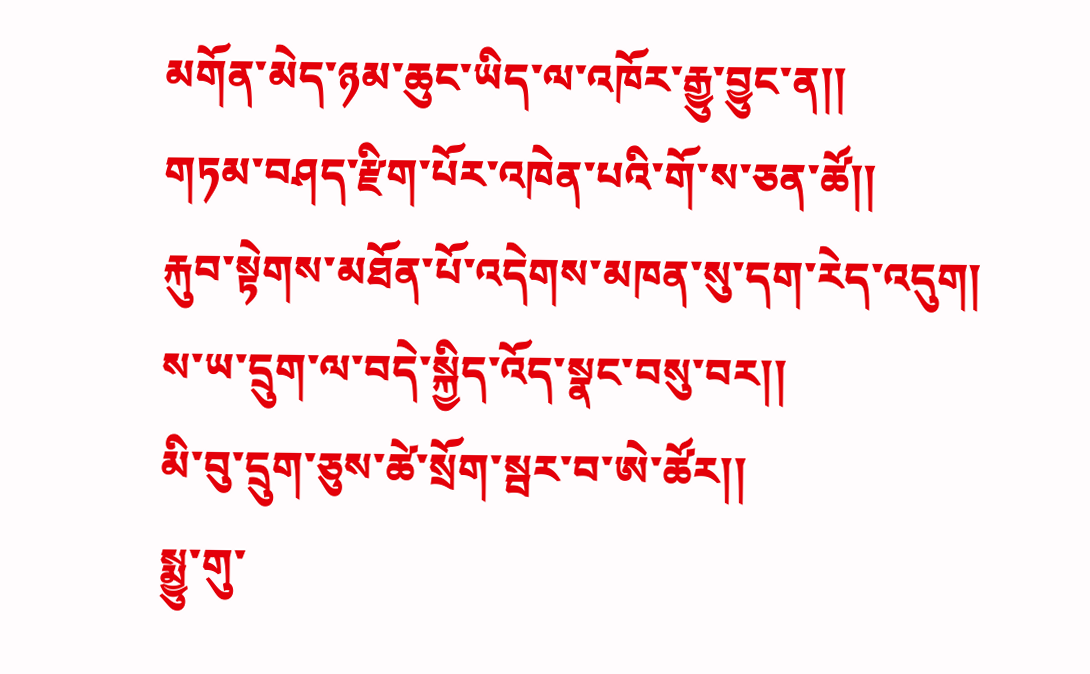མགོན་མེད་ཉམ་ཆུང་ཡིད་ལ་འཁོར་རྒྱུ་བྱུང་ན།།
གཏམ་བཤད་རྫིག་པོར་འཁེན་པའི་གོ་ས་ཅན་ཚོ།།
རྐུབ་སྟེགས་མཐོན་པོ་འདེགས་མཁན་སུ་དག་རེད་འདུག།
ས་ཡ་དྲུག་ལ་བདེ་སྐྱིད་འོད་སྣང་བསུ་བར།།
མི་བུ་དྲུག་ཅུས་ཚེ་སྲོག་སྦར་བ་ཨེ་ཚོར།།
སྨྱུ་གུ་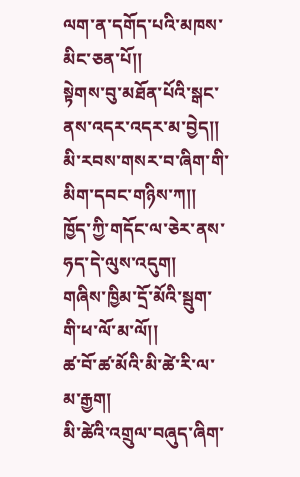ལག་ན་དགོད་པའི་མཁས་མིང་ཅན་པོ།།
སྟེགས་བུ་མཐོན་པོའི་སྒང་ནས་འདར་འདར་མ་བྱེད།།
མི་རབས་གསར་བ་ཞིག་གི་མིག་དབང་གཉིས་ཀ།།
ཁྱོད་ཀྱི་གདོང་ལ་ཅེར་ནས་ཧད་དེ་ལུས་འདུག།
གཞིས་ཁྱིམ་དྲོ་མོའི་སྦུག་གི་ཕ་ལོ་མ་ལོ།།
ཚ་བོ་ཚ་མོའི་མི་ཚེ་རི་ལ་མ་རྒྱག།
མི་ཚེའི་འགྲུལ་བཞུད་ཞིག་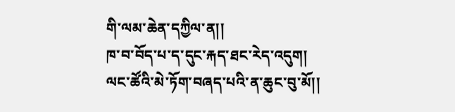གི་ལམ་ཆེན་དཀྱིལ་ན།།
ཁ་བ་བོད་པ་ད་དུང་རྐད་ཐང་རེད་འདུག།
ལང་ཚོའི་མེ་ཏོག་བཞད་པའི་ན་ཆུང་བུ་མོ།།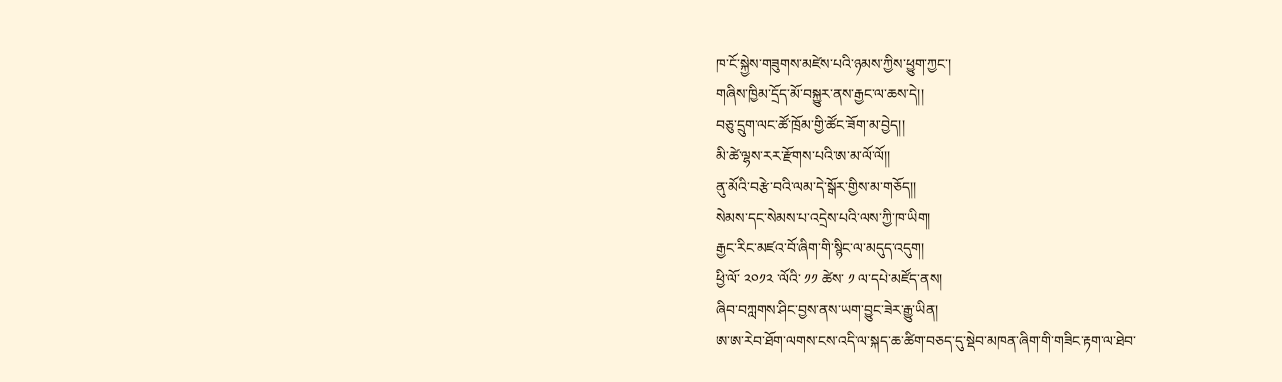ཁ་ངོ་སྐྱེས་གཟུགས་མཛེས་པའི་ཉམས་ཀྱིས་ཕྱུག་ཀྱང་།
གཞིས་ཁྱིམ་དྲོད་མོ་བསྐྱུར་ནས་རྒྱང་ལ་ཆས་དེ།།
བཅུ་དྲུག་ལང་ཚོ་ཁྲོམ་གྱི་ཚོང་ཟོག་མ་བྱེད།།
མི་ཚེ་ལྷས་རར་རྫོགས་པའི་ཨ་མ་ལོ་ལོ།།
ནུ་མོའི་བརྩེ་བའི་ལམ་དེ་སྒོར་གྱིས་མ་གཅོད།།
སེམས་དང་སེམས་པ་འདྲེས་པའི་ལས་ཀྱི་ཁ་ཡིག།
རྒྱང་རིང་མཛའ་བོ་ཞིག་གི་སྙིང་ལ་མདུད་འདུག།
ཕྱི་ལོ་ ༢༠༡༢ ་ལོའི་ ༡༡ ཚེས་ ༡ ལ་དཔེ་མཛོད་ནས།
ཞིབ་བཀླགས་ཤིང་བྱས་ནས་ཡག་བྱུང་ཟེར་རྒྱུ་ཡིན།
ཨ་ཨ་རེབ་ཐོག་ལགས་ངས་འདི་ལ་སྐད་ཆ་ཚིག་བཅད་དུ་སྡེབ་མཁན་ཞིག་གི་གཟིང་རྟག་ལ་ཐེབ་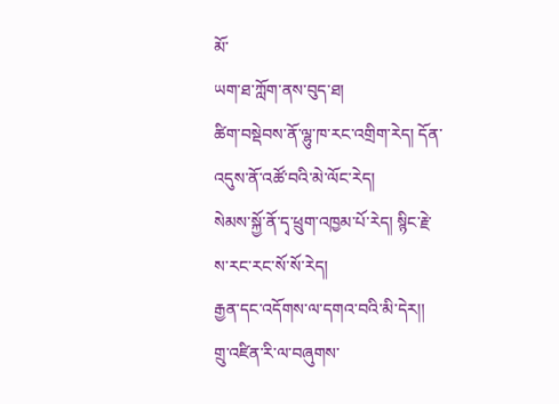མོ་
ཡག་ཐ་ཀློག་ནས་བུད་ཐ།
ཚིག་བསྡེབས་ནོ་ལྷུ་ཁ་རང་འགྲིག་རེད། དོན་འདུས་ནོ་འཚོ་བའི་མེ་ལོང་རེད།
སེམས་སྐྱོ་ནོ་དྭ་ཕྲུག་འཁྱམ་པོ་རེད། སྙིང་རྗེ་ས་རང་རང་སོ་སོ་རེད།
རྒྱན་དང་འདོགས་ལ་དགའ་བའི་མི་དེར།།
གྲུ་འཛིན་རི་ལ་བཞུགས་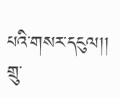པའི་གསར་དངུལ།།
གྲུ་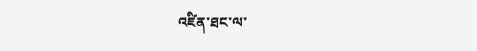འཛིན་ཐང་ལ་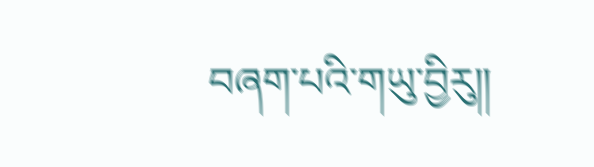བཞག་པའི་གཡུ་བྱིརུ།།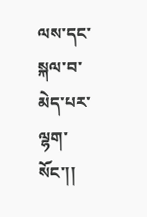ལས་དང་སྐལ་བ་མེད་པར་ལྷག་སོང་།།